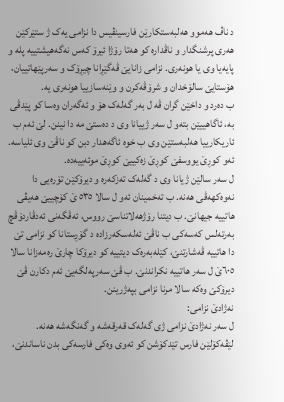د ناڤ ھەموو ھەلبەستکارێن فارسینڤیس دا نزامی یەک ژ ستێرکێن ھەری پرشنگدار و ناڤدارە کو هەتا رۆژا ئیرۆ کەس نەگەھیشتییە پلە و پایەیا وی یا ھونەری. نزامی زانایێ ڤەگێڕانا چیڕۆک و سەرپێھاتییان، ھۆستایێ سالۆخدان و شرۆڤەکرن و وێنەسازییا ھونەری یە.
ب دەرد و داخێن گران ڤە ل بەر گەلەک ھۆ و ئەگەران وەسا کو پێدڤی بە، ئاگاھییێن بتەو ل سەر ژییانا وی د دەستێ مە دا نینن. لێ ئەم ب ئاریکارییا ھەلبەستێن وی ب خوە ئاگەھدار دبن کو ناڤێ وی ئلیاسە. ئەو کوڕێ یووسفێ کوڕێ زەکییێ کوڕێ موئەییەدە.
ل سەر سالێن ژیانا وی د گەلەک تەزکەرە و دیرۆکێن تۆرەیی دا نەوەکھەڤی ھەنە. ب تەخمینان ئەو ل سالا ٥٣٥ ێ کۆچییێ ھەیڤی ھاتییە جیھانێ. ب دیتنا رۆژھەلاتناسێ رووس، ئەڤگەنی ئەدڤاردۆڤچ بەرتەلس کەسەکی ب ناڤێ ئەلەسکەرزادە د گۆڕستانا کو نزامی تێ دا ھاتییە ڤەشارتنێ، کێلەبەرەک دیتییە کو دیرۆکا چارێ رەمەزانا سالا ٦٠٥ێ ل سەر ھاتییە نکراندنێ. ب ڤێ سەرپەلگەیێ ئەم دکارن ڤێ دیرۆکێ وەکە سالا مرنا نزامی بپەژرینن.
نەژادێ نزامی:
ل سەر نەژادێ نزامی ژی گەلەک قەرقەشە و گەنگەشە ھەنە. لێڤەکۆلێن فارس تێدکۆشن کو ئەوی وەکی فارسەکی بدن ناساندنێ،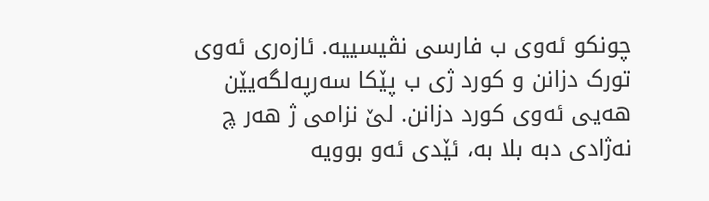چونکو ئەوی ب فارسی نڤیسییە. ئازەری ئەوی تورک دزانن و کورد ژی ب پێکا سەرپەلگەیێن ھەیی ئەوی کورد دزانن. لێ نزامی ژ ھەر چ نەژادی دبە بلا بە، ئێدی ئەو بوویە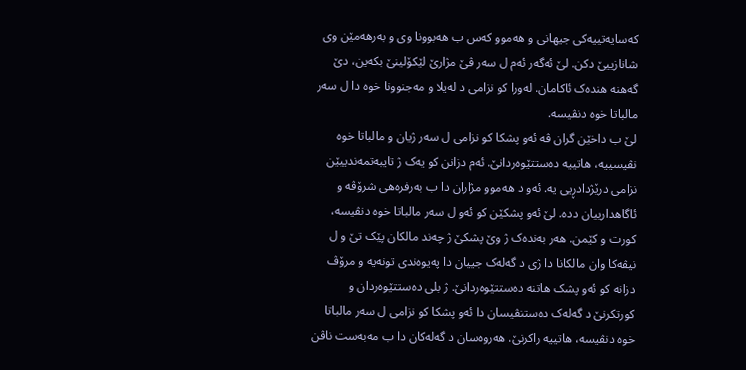کەسایەتییەکی جیھانی و ھەموو کەس ب ھەبوونا وی و بەرھەمێن وی شانازییێ دکن. لێ ئەگەر ئەم ل سەر ڤێ مژارێ لێکۆلینێ بکەین، دێ گەھنە ھندەک ئاکامان. لەورا کو نزامی د لەیلا و مەجنوونا خوە دا ل سەر مالباتا خوە دنڤیسە.
لێ ب داخێن گران ڤە ئەو پشکا کو نزامی ل سەر ژیان و مالباتا خوە نڤیسییە، ھاتییە دەستتێوەردانێ. ئەم دزانن کو یەک ژ تایبەتمەندییێن نزامی درێژدادڕیی یە. ئەو د ھەموو مژاران دا ب بەرفرەھی شرۆڤە و ئاگاھدارییان ددە. لێ ئەو پشکێن کو ئەو ل سەر مالباتا خوە دنڤیسە، کورت و کێمن. ھەر بەندەک ژ وێ پشکێ ژ چەند مالکان پێک تێ و ل نیڤەکا وان مالکانا دا ژی د گەلەک جییان دا پەیوەندی تونەیە و مرۆڤ دزانە کو ئەو پشک ھاتنە دەستتێوەردانێ. ژ بلی دەستتێوەردان و کورتکرنێ د گەلەک دەستنڤیسان دا ئەو پشکا کو نزامی ل سەر مالباتا خوە دنڤیسە، ھاتییە راکرنێ. ھەروەسان د گەلەکان دا ب مەبەست ناڤن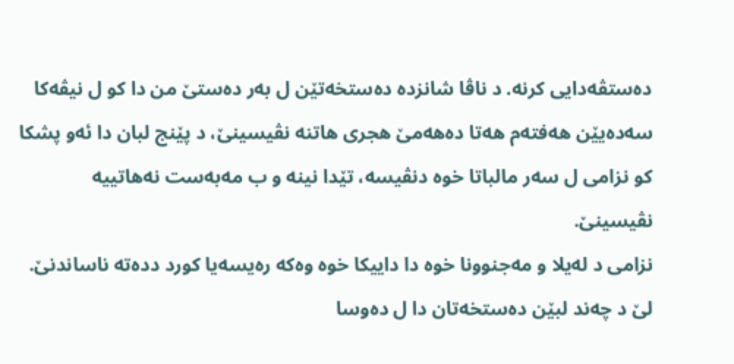دەستڤەدایی کرنە. د ناڤا شانزدە دەستخەتێن ل بەر دەستێ من دا کو ل نیڤەکا سەدەیێن ھەفتەم هەتا دەھەمێ ھجری ھاتنە نڤیسینێ، د پێنج لبان دا ئەو پشکا کو نزامی ل سەر مالباتا خوە دنڤیسە، تێدا نینە و ب مەبەست نەھاتییە نڤیسینێ.
نزامی د لەیلا و مەجنوونا خوە دا داییکا خوە وەکە رەیسەیا کورد ددەتە ناساندنێ. لێ د چەند لبێن دەستخەتان دا ل دەوسا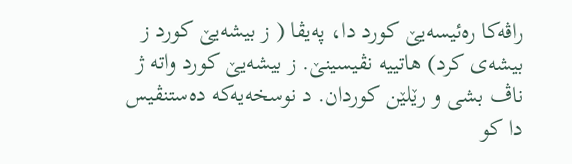راڤەکا رەئیسەیێ کورد دا، پەیڤا ( ز بیشەیێ کورد ز بیشەی کرد) ھاتییە نڤیسینێ. ز بیشەیێ کورد واتە ژ ناڤ بشی و رێلێن کوردان. د نوسخەیەکە دەستنڤیس دا کو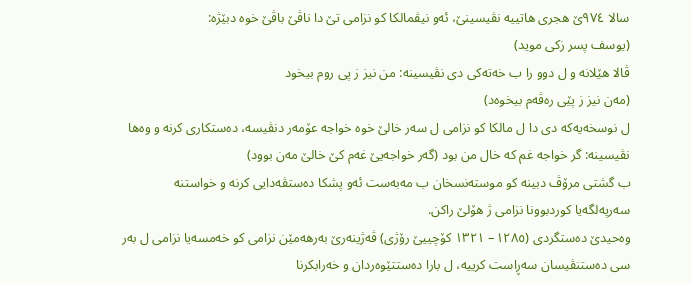سالا ٩٧٤ێ ھجری ھاتییە نڤیسینێ، ئەو نیڤمالکا کو نزامی تێ دا ناڤێ باڤێ خوە دبێژە:
(یوسف پسر زکی موید)
ڤالا ھێلانە و ل دوو را ب خەتەکی دی نڤیسینە: من نیز ز پی روم بیخود
(مەن نیز ز پێی رەڤەم بیخوەد)
ل نوسخەیەکە دی دا ل مالکا کو نزامی ل سەر خالێ خوە خواجە عۆمەر دنڤیسە، دەستکاری کرنە و وەھا نڤیسینە: گر خواجە غم کە خال من بود (گەر خواجەیێ غەم کێ خالێ مەن بوود)
ب گشتی مرۆڤ دبینە کو موستەنسخان ب مەبەست ئەو پشکا دەستڤەدایی کرنە و خواستنە سەرپەلگەیا کوردبوونا نزامی ژ ھۆلێ راکن.
وەحیدێ دەستگردی (١٢٨٥– ١٣٢١ کۆچییێ رۆژی) ڤەژینەرێ بەرھەمێن نزامی کو خەمسەیا نزامی ل بەر سی دەستنڤیسان سەڕاست کرییە، ل بارا دەستتێوەردان و خەرابکرنا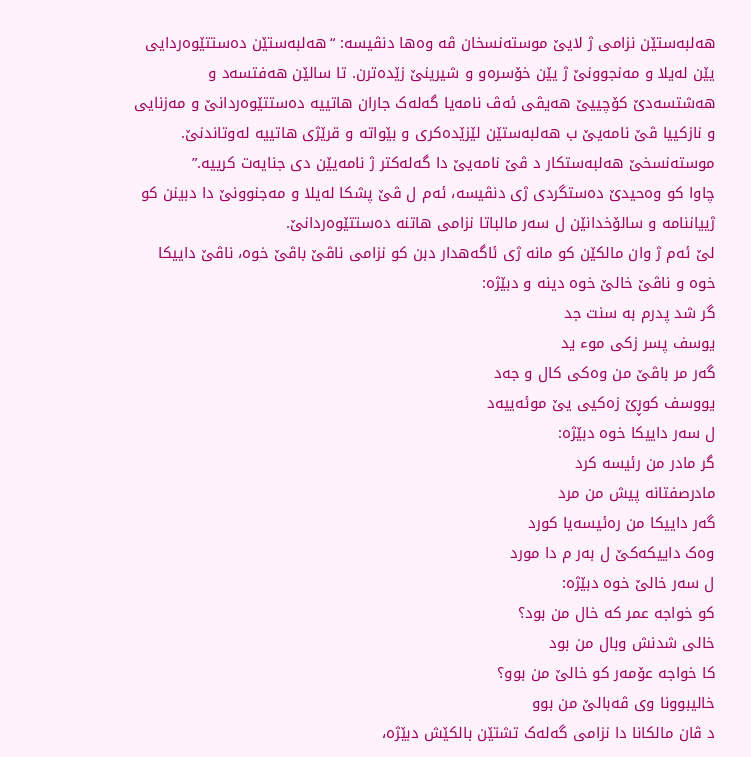ھەلبەستێن نزامی ژ لایێ موستەنسخان ڤە وەھا دنڤیسە: “ھەلبەستێن دەستتێوەردایی یێن لەیلا و مەنجوونێ ژ یێن خۆسرەو و شیرینێ زێدەترن. تا سالێن ھەفتسەد و ھەشتسەدێ کۆچییێ ھەیڤی ئەڤ نامەیا گەلەک جاران ھاتییە دەستتێوەردانێ و مەزنایی و نازکییا ڤێ نامەیێ ب ھەلبەستێن لێزێدەکری و بێواتە و قرێژی ھاتییە لەوتاندنێ. موستەنسخێ ھەلبەستکار د ڤێ نامەیێ دا گەلەکتر ژ نامەیێن دی جنایەت کرییە.”
چاوا کو وەحیدێ دەستگردی ژی دنڤیسە، ئەم ل ڤێ پشکا لەیلا و مەجنوونێ دا دبینن کو ژییاننامە و سالۆخدانێن ل سەر مالباتا نزامی ھاتنە دەستتێوەردانێ.
لێ ئەم ژ وان مالکێن کو مانە ژی ئاگەھدار دبن کو نزامی ناڤێ باڤێ خوە، ناڤێ داییکا خوە و ناڤێ خالێ خوە دینە و دبێژە:
گر شد پدرم بە سنت جد
یوسف پسر زکی موء ید
گەر مر باڤێ من وەکی کال و جەد
یووسف کوڕێ زەکیی یێ موئەییەد
ل سەر داییکا خوە دبێژە:
گر مادر من رئیسە کرد
مادرصفتانە پیش من مرد
گەر داییکا من رەئیسەیا کورد
وەک داییکەکێ ل بەر م دا مورد
ل سەر خالێ خوە دبێژە:
کو خواجە عمر کە خال من بود؟
خالی شدنش وبال من بود
کا خواجە عۆمەر کو خالێ من بوو؟
خالیبوونا وی ڤەبالێ من بوو
د ڤان مالکانا دا نزامی گەلەک تشتێن بالکێش دبێژە،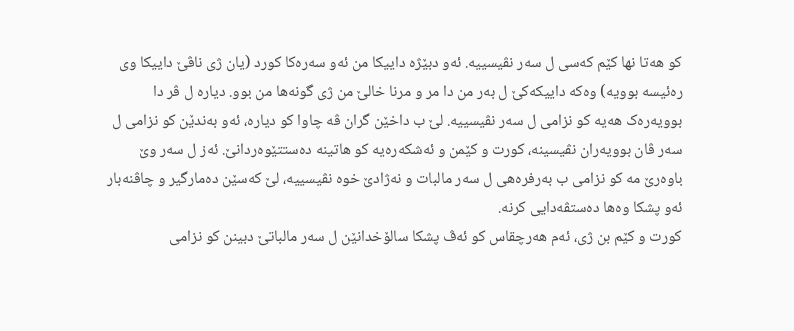کو هەتا نھا کێم کەسی ل سەر نڤیسییە. ئەو دبێژە داییکا من ئەو سەرەکا کورد (یان ژی ناڤێ داییکا وی رەئیسە بوویە) وەکە داییکەکێ ل بەر من دا مر و مرنا خالێ من ژی گونەھا من بوو. دیارە ل ڤر دا بوویەرەک ھەیە کو نزامی ل سەر نڤیسییە. لێ ب داخێن گران ڤە چاوا کو دیارە، ئەو بەندێن کو نزامی ل سەر ڤان بوویەران نڤیسینە، کورت و کێمن و ئەشکەرەیە کو ھاتینە دەستتێوەردانێ. ئەز ل سەر وێ باوەرێ مە کو نزامی ب بەرفرەھی ل سەر مالبات و نەژادێ خوە نڤیسییە، لێ کەسێن دەمارگیر و چاڤنەبار ئەو پشکا وەھا دەستڤەدایی کرنە.
کورت و کێم بن ژی، ئەم ھەرچقاس کو ئەڤ پشکا سالۆخدانێن ل سەر مالباتێ دبینن کو نزامی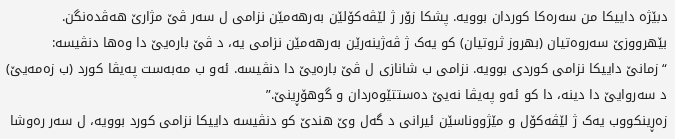دبێژە داییکا من سەرەکا کوردان بوویە. پشکا زۆر ژ لێڤەکۆلێن بەرھەمێن نزامی ل سەر ڤێ مژارێ ھەڤدەنگن.
بێھرووزێ سەروەتیان (بهروز ثروتیان) کو یەک ژ ڤەژینەرێن بەرھەمێن نزامی یە، د ڤێ بارەیێ دا وەھا دنڤیسە:
“زمانێ داییکا نزامی کوردی بوویە. نزامی ب شانازی ل ڤێ بارەیێ دا دنڤیسە. ئەو ب مەبەست پەیڤا کورد (ب زەمەیێ) د سەروایێ دا دینە، دا کو ئەو پەیڤا نەیێ دەستتێوەردان و گوھۆڕینێ.”
زەڕینکووب یەک ژ لێڤەکۆل و مێژووناسێن ئیرانی د گەل وێ ھندێ کو دنڤیسە داییکا نزامی کورد بوویە، ل سەر رەوشا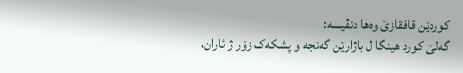کوردێن قافقازێ وەھا دنڤیسە:
گەلێ کورد ھینگا ل باژارێن گەنجە و پشکەک زۆر ژ ئاران،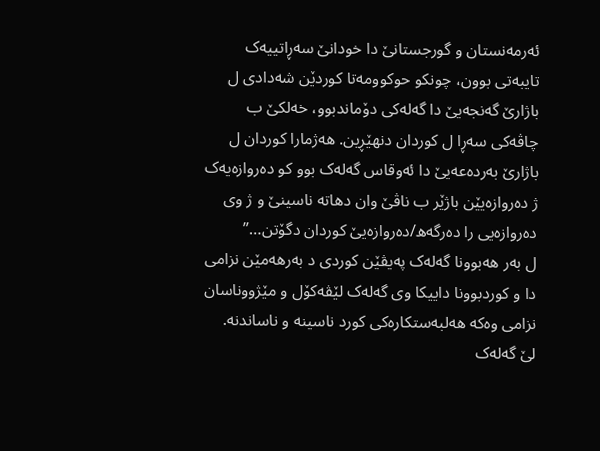ئەرمەنستان و گورجستانێ دا خودانێ سەڕاتییەک تایبەتی بوون، چونکو حوکوومەتا کوردێن شەدادی ل باژارێ گەنجەیێ دا گەلەکی دۆماندبوو، خەلکێ ب چاڤەکی سەڕا ل کوردان دنھێڕین. ھەژمارا کوردان ل باژارێ بەردەعەیێ دا ئەوقاس گەلەک بوو کو دەروازەیەک ژ دەروازەیێن باژێر ب ناڤێ وان دھاتە ناسینێ و ژ وی دەروازەیی را دەرگەھ/دەروازەیێ کوردان دگۆتن…”
ل بەر ھەبوونا گەلەک پەیڤێن کوردی د بەرھەمێن نزامی دا و کوردبوونا داییکا وی گەلەک لێڤەکۆل و مێژووناسان نزامی وەکە ھەلبەستکارەکی کورد ناسینە و ناساندنە.
لێ گەلەک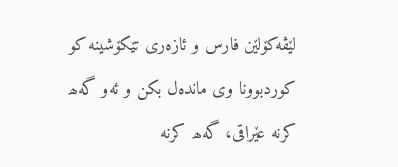لێڤەکۆلێن فارس و ئازەری تێکۆشینە کو کوردبوونا وی ماندەل بکن و ئەو گەھ کرنە عێراقی، گەھ کرنە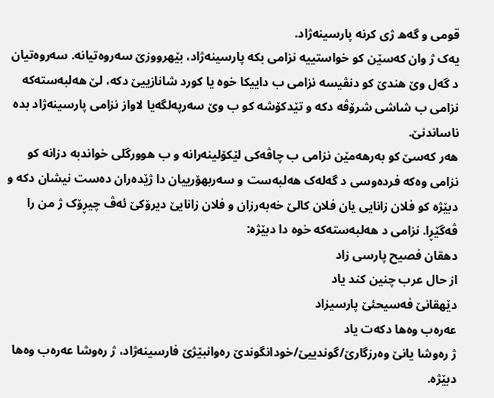قومی و گەھ ژی کرنە پارسینەژاد.
یەک ژ وان کەسێن کو خواستییە نزامی بکە پارسینەژاد، بێھرووزێ سەروەتیانە. سەروەتیان د گەل وێ ھندێ کو دنڤیسە نزامی ب داییکا خوە یا کورد شانازییێ دکە، لێ ھەلبەستەکە نزامی ب شاشی شرۆڤە دکە و تێدکۆشە کو ب وێ سەرپەلگەیا لاواز نزامی پارسینەژاد بدە ناساندنێ.
ھەر کەسێ کو بەرھەمێن نزامی ب چاڤەکی لێکۆلینەرانە و ب ھوورگلی خواندبە دزانە کو نزامی وەکە فردەوسی د گەلەک ھەلبەست و سەربھۆرییان دا ژێدەران دەست نیشان دکە و دبێژە کو فلان زانایی یان فلان کالێ خەبەرزان و فلان زانایێ دیرۆکێ ئەڤ چیڕۆک ژ من را ڤەگێڕا. نزامی د ھەلبەستەکە خوە دا دبێژە:
دهقان فصیح پارسی زاد
از حال عرب چنین کند یاد
دێھقانێ فەسیحئێ پارسیزاد
عەرەب وەھا دکەت یاد
ژ رەوشا یانێ وەرزگارێ/گوندییێ/خودانگوندێ رەوانبێژێ فارسینەژاد، ژ رەوشا عەرەب وەها دبێژە.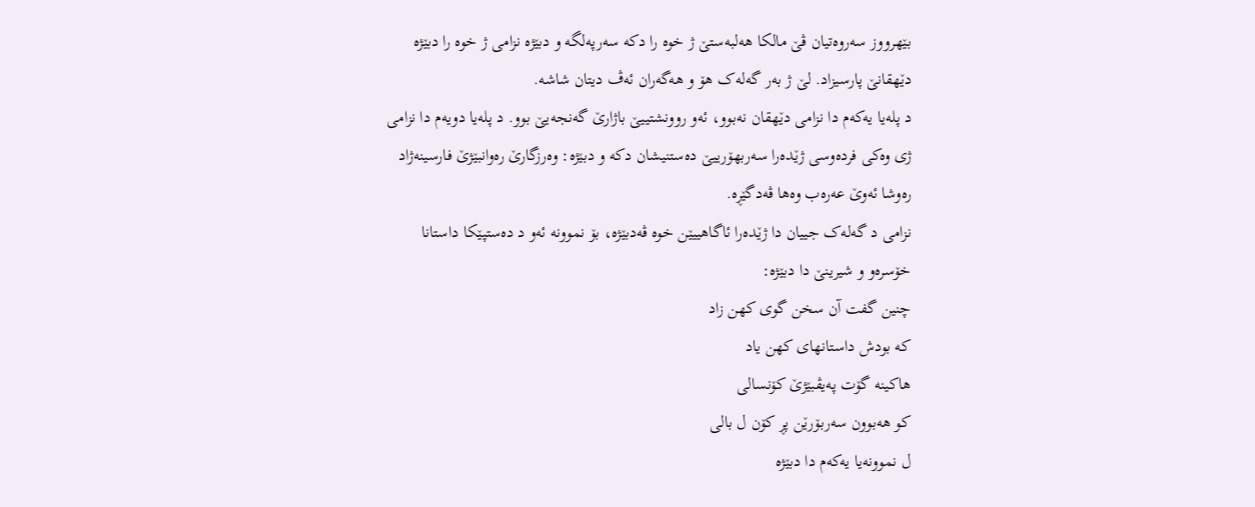بێھرووز سەروەتیان ڤێ مالکا ھەلبەستێ ژ خوە را دکە سەرپەلگە و دبێژە نزامی ژ خوە را دبێژە دێھقانێ پارسیزاد. لێ ژ بەر گەلەک هۆ و هەگەران ئەڤ دیتان شاشە.
د پلەیا یەکەم دا نزامی دێھقان نەبوو، ئەو روونشتییێ باژارێ گەنجەیێ بوو. د پلەیا دویەم دا نزامی ژی وەکی فردەوسی ژێدەرا سەربھۆرییێ دەستنیشان دکە و دبێژە: وەرزگارێ رەوانبێژێ فارسینەژاد رەوشا ئەوێ عەرەب وەھا ڤەدگێڕە.
نزامی د گەلەک جییان دا ژێدەرا ئاگاھییێن خوە ڤەدبێژە، بۆ نموونە ئەو د دەستپێکا داستانا خۆسرەو و شیرینێ دا دبێژە:
چنین گفت آن سخن گوی کهن زاد
که بودش داستانهای کهن یاد
ھاکینە گۆت پەیڤبێژێ کۆنسالی
کو ھەبوون سەربۆرێن پڕ کۆن ل بالی
ل نموونەیا یەکەم دا دبێژە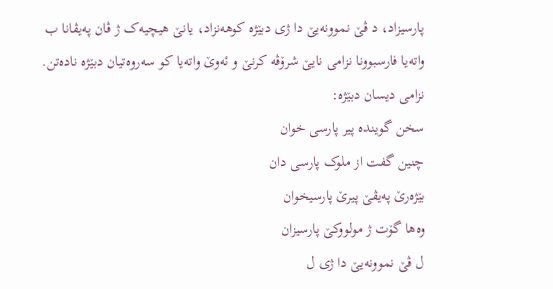پارسیزاد، د ڤێ نموونەیێ دا ژی دبێژە کوھەنزاد، یانێ ھیچیەک ژ ڤان پەیڤانا ب واتەیا فارسبوونا نزامی نایێ شرۆڤە کرنێ و ئەوێ واتەیا کو سەروەتیان دبێژە نادەتن.
نزامی دیسان دبێژە:
سخن گوینده پیر پارسی خوان
چنین گفت از ملوک پارسی دان
بێژەرێ پەیڤێ پیرێ پارسیخوان
وەھا گۆت ژ مولووکێ پارسیزان
ل ڤێ نموونەیێ دا ژی ل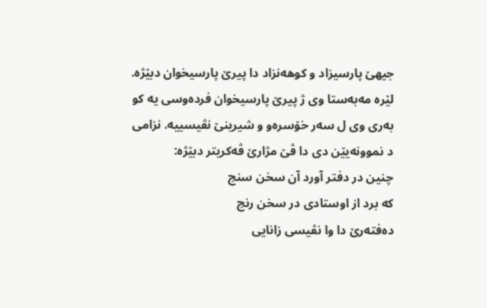جیھێ پارسیزاد و کوھەنزاد دا پیرێ پارسیخوان دبێژە. لێرە مەبەستا وی ژ پیرێ پارسیخوان فردەوسی یە کو بەری وی ل سەر خۆسرەو و شیرینێ نڤیسییە. نزامی د نموونەیێن دی دا ڤێ مژارێ ڤەکریتر دبێژە:
چنین در دفتر آورد آن سخن سنج
کە برد از اوستادی در سخن رنج
دەفتەرێ دا وا نڤیسی زانایی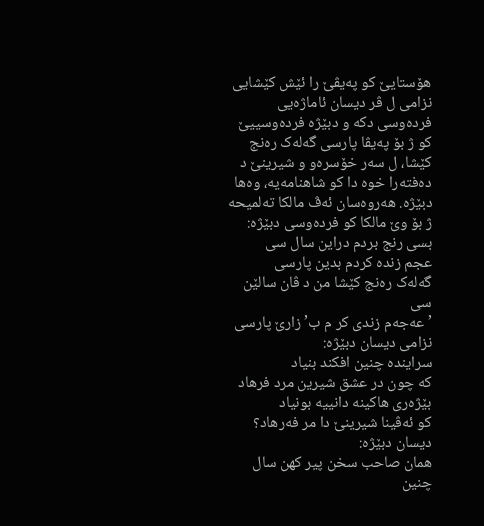ھۆستایێ کو پەیڤێ را ئێش کێشایی
نزامی ل ڤر دیسان ئاماژەیی فردەوسی دکە و دبێژە فردەوسییێ کو ژ بۆ پەیڤا پارسی گەلەک رەنج کێشا، ل سەر خۆسرەو و شیرینێ د دەفتەرا خوە دا کو شاھنامەیە، وەھا دبێژە. ھەروەسان ئەڤ مالکا تەلمیحە ژ بۆ وێ مالکا کو فردەوسی دبێژە:
بسی رنج بردم دراین سال سی
عجم زندە کردم بدین پارسی
گەلەک رەنج کێشا من د ڤان سالێن سی
’عەجەم زندی کر م ب’ زارێ پارسی
نزامی دیسان دبێژە:
سرایندە چنین افکند بنیاد
کە چون در عشق شیرین مرد فرهاد
بێژەری ھاکینە دانییە بونیاد
کو ئەڤینا شیرینێ دا مر فەرھاد؟
دیسان دبێژە:
همان صاحب سخن پیر کهن سال
چنین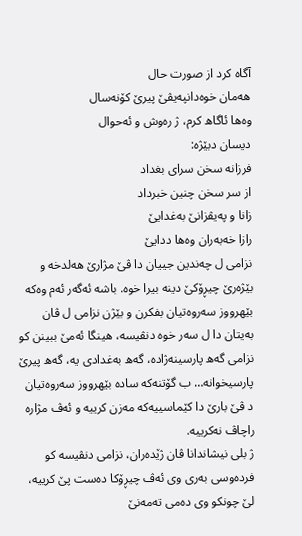آگاه کرد از صورت حال
ھەمان خوەدانپەیڤێ پیرێ کۆنەسال
وەھا ئاگاھ کرم، ژ رەوش و ئەحوال
دیسان دبێژە:
فرزانە سخن سرای بغداد
از سر سخن چنین خبرداد
زانا و پەیڤزانێ بەغدایێ
رازا خەبەران وەھا ددایێ
نزامی ل چەندین جییان دا ڤێ مژارێ ھەلدخە و بێژەرێ چیڕۆکێ دینە بیرا خوە. باشە ئەگەر ئەم وەکە بێھرووز سەروەتیان بفکرن و بێژن نزامی ل ڤان بەیتان دا ل سەر خوە دنڤیسە، ھینگا ئەمێ ببینن کو نزامی گەھ پارسینەژادە، گەھ بەغدادی یە، گەھ پیرێ پارسیخوانە… ب گۆتنەکە سادە بێھرووز سەروەتیان د ڤێ بارێ دا کێماسییەکە مەزن کرییە و ئەڤ مژارە راچاڤ نەکرییە.
ژ بلی نیشاندانا ڤان ژێدەران، نزامی دنڤیسە کو فردەوسی بەری وی ئەڤ چیڕۆکا دەست پێ کرییە، لێ چونکو وی دەمی تەمەنێ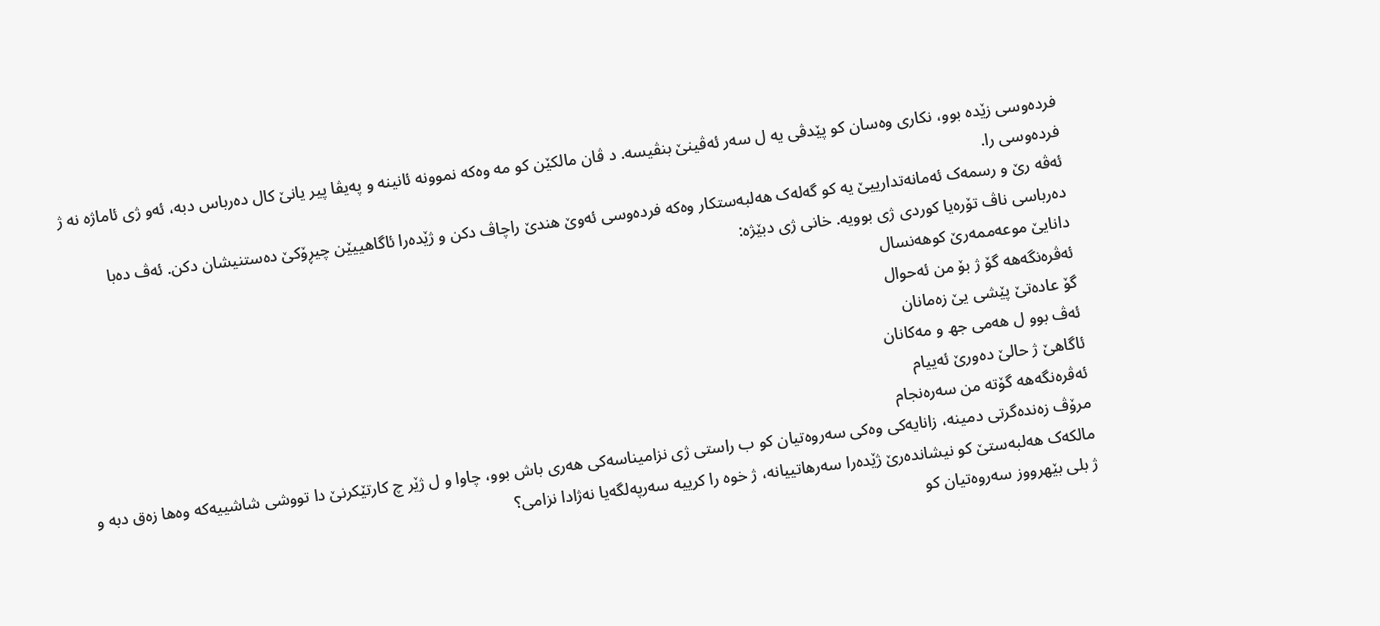فردەوسی زێدە بوو، نکاری وەسان کو پێدڤی یە ل سەر ئەڤینێ بنڤیسە. د ڤان مالکێن کو مە وەکە نموونە ئانینە و پەیڤا پیر یانێ کال دەرباس دبە، ئەو ژی ئاماژە نە ژ فردەوسی را.
ئەڤە رێ و رسمەک ئەمانەتدارییێ یە کو گەلەک ھەلبەستکار وەکە فردەوسی ئەوێ ھندێ راچاڤ دکن و ژێدەرا ئاگاھییێن چیڕۆکێ دەستنیشان دکن. ئەڤ دەبا دەرباسی ناڤ تۆرەیا کوردی ژی بوویە. خانی ژی دبێژە:
دانایێ موعەممەرێ کوھەنسال
ئەڤرەنگەھە گۆ ژ بۆ من ئەحوال
گۆ عادەتێ پێشی یێ زەمانان
ئەڤ بوو ل ھەمی جھ و مەکانان
ئاگاھێ ژ حالێ دەورێ ئەییام
ئەڤرەنگەھە گۆتە من سەرەنجام
مرۆڤ زەندەگرتی دمینە، زانایەکی وەکی سەروەتیان کو ب راستی ژی نزامیناسەکی ھەری باش بوو، چاوا و ل ژێر چ کارتێکرنێ دا تووشی شاشییەکە وەھا زەق دبە و مالکەک ھەلبەستێ کو نیشاندەرێ ژێدەرا سەرھاتییانە، ژ خوە را کرییە سەرپەلگەیا نەژادا نزامی؟
ژ بلی بێھرووز سەروەتیان کو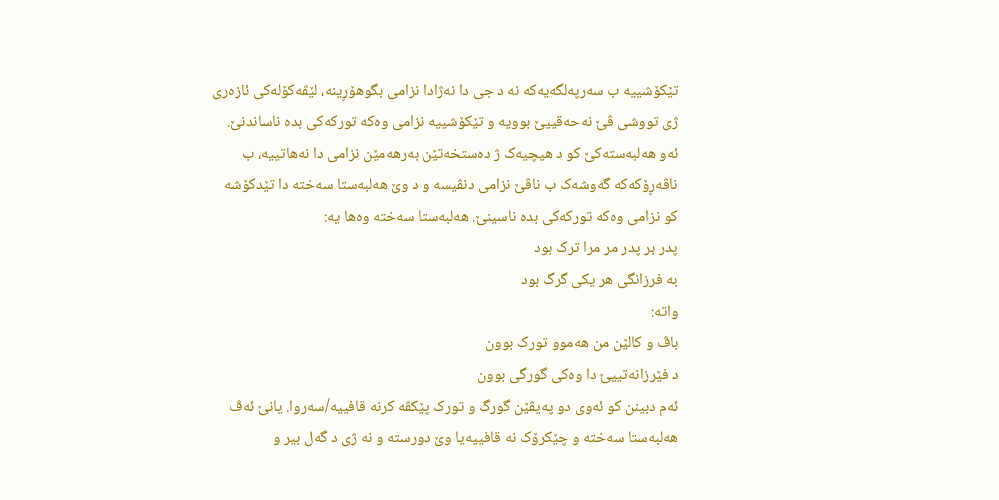تێکۆشییە ب سەرپەلگەیەکە نە د جی دا نەژادا نزامی بگوھۆڕینە، لێڤەکۆلەکی ئازەری ژی تووشی ڤێ نەحەقییێ بوویە و تێکۆشییە نزامی وەکە تورکەکی بدە ناساندنێ. ئەو ھەلبەستەکێ کو د ھیچیەک ژ دەستخەتێن بەرھەمێن نزامی دا نەھاتییە، ب ناڤەڕۆکەکە گەوشەک ب ناڤێ نزامی دنڤیسە و د وێ ھەلبەستا سەختە دا تێدکۆشە کو نزامی وەکە تورکەکی بدە ناسینێ. ھەلبەستا سەختە وەھا یە:
پدر بر پدر مر مرا ترک بود
بە فرزانگی هر یکی گرگ بود
واتە:
باڤ و کالێن من ھەموو تورک بوون
د فێرزانەتییێ دا وەکی گورگی بوون
ئەم دبینن کو ئەوی دو پەیڤێن گورگ و تورک پێکڤە کرنە قافییە/سەروا. یانێ ئەڤ ھەلبەستا سەختە و چێکرۆک نە قافییەیا وێ دورستە و نە ژی د گەل بیر و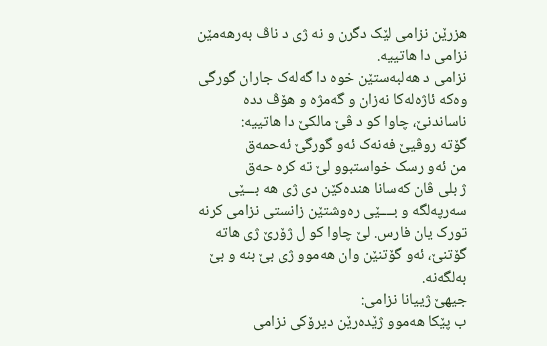ھزرێن نزامی لێک دگرن و نە ژی د ناڤ بەرھەمێن نزامی دا ھاتییە.
نزامی د ھەلبەستێن خوە دا گەلەک جاران گورگی وەکە ئاژەلەکا نەزان و گەمژە و ھۆڤ ددە ناساندنێ، چاوا کو د ڤێ مالکێ دا ھاتییە:
گۆتە روڤیێ فەنەک ئەو گورگێ ئەحمەق
من ئەو رسک خواستبوو لێ تە کرە حەق
ژ بلی ڤان کەسانا ھندەکێن دی ژی ھە بـــێی سەرپەلگە و بــــێی رەوشتێن زانستی نزامی کرنە تورک یان فارس. لێ چاوا کو ل ژۆرێ ژی ھاتە گۆتنێ، ئەو گۆتنێن وان ھەموو ژی بێ بنە و بێ بەلگەنە.
جیھێ ژییانا نزامی:
ب پێکا ھەموو ژێدەرێن دیرۆکی نزامی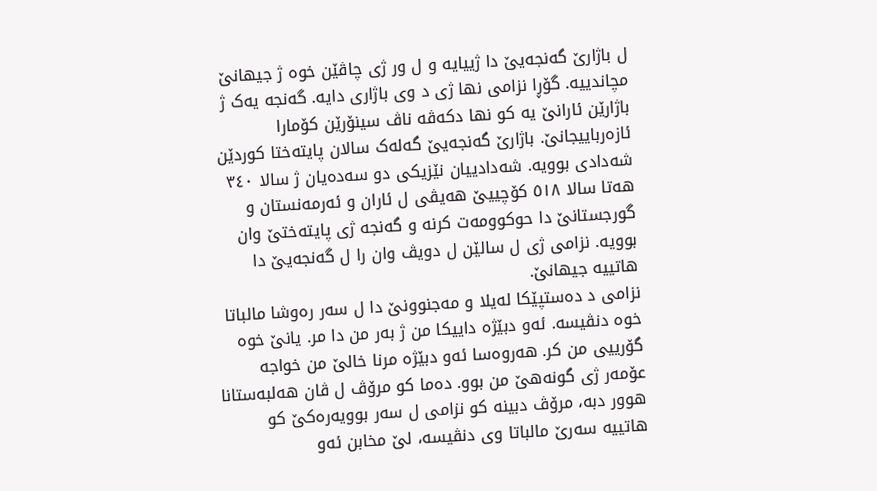ل باژارێ گەنجەیێ دا ژییایە و ل ور ژی چاڤێن خوە ژ جیھانێ مچاندییە. گۆڕا نزامی نھا ژی د وی باژاری دایە. گەنجە یەک ژ باژارێن ئارانێ یە کو نھا دکەڤە ناڤ سینۆرێن کۆمارا ئازەرباییجانێ. باژارێ گەنجەیێ گەلەک سالان پایتەختا کوردێن شەدادی بوویە. شەدادییان نێزیکی دو سەدەیان ژ سالا ٣٤٠ هەتا سالا ٥١٨ کۆچییێ ھەیڤی ل ئاران و ئەرمەنستان و گورجستانێ دا حوکوومەت کرنە و گەنجە ژی پایتەختێ وان بوویە. نزامی ژی ل سالێن ل دویڤ وان را ل گەنجەیێ دا ھاتییە جیھانێ.
نزامی د دەستپێکا لەیلا و مەجنوونێ دا ل سەر رەوشا مالباتا خوە دنڤیسە. ئەو دبێژە داییکا من ژ بەر من دا مر. یانێ خوە گۆرییی من کر. ھەروەسا ئەو دبێژە مرنا خالێ من خواجە عۆمەر ژی گونەھێ من بوو. دەما کو مرۆڤ ل ڤان ھەلبەستانا ھوور دبە، مرۆڤ دبینە کو نزامی ل سەر بوویەرەکێ کو ھاتییە سەرێ مالباتا وی دنڤیسە، لێ مخابن ئەو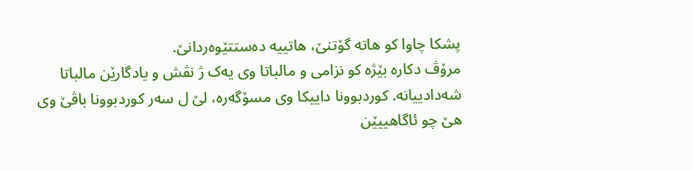پشکا چاوا کو ھاتە گۆتنێ، ھاتییە دەستتێوەردانێ.
مرۆڤ دکارە بێژە کو نزامی و مالباتا وی یەک ژ نڤش و یادگارێن مالباتا شەدادییانە. کوردبوونا داییکا وی مسۆگەرە، لێ ل سەر کوردبوونا باڤێ وی ھێ چو ئاگاھییێن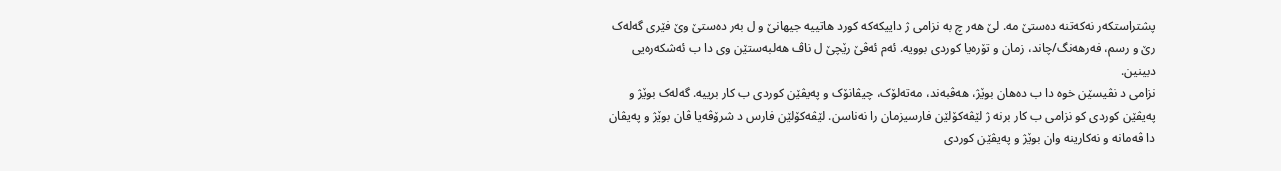پشتراستکەر نەکەتنە دەستێ مە. لێ ھەر چ بە نزامی ژ داییکەکە کورد ھاتییە جیھانێ و ل بەر دەستێ وێ فێری گەلەک رێ و رسم، فەرھەنگ/چاند، زمان و تۆرەیا کوردی بوویە. ئەم ئەڤێ رێچێ ل ناڤ ھەلبەستێن وی دا ب ئەشکەرەیی دبینین.
نزامی د نڤیسێن خوە دا ب دەھان بوێژ، ھەڤبەند، مەتەلۆک، چیڤانۆک و پەیڤێن کوردی ب کار برییە. گەلەک بوێژ و پەیڤێن کوردی کو نزامی ب کار برنە ژ لێڤەکۆلێن فارسیزمان را نەناسن. لێڤەکۆلێن فارس د شرۆڤەیا ڤان بوێژ و پەیڤان دا ڤەمانە و نەکارینە وان بوێژ و پەیڤێن کوردی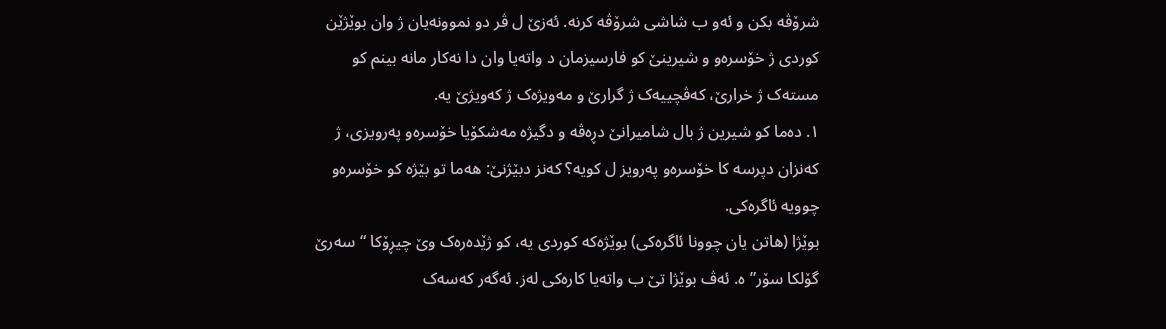شرۆڤە بکن و ئەو ب شاشی شرۆڤە کرنە. ئەزێ ل ڤر دو نموونەیان ژ وان بوێژێن کوردی ژ خۆسرەو و شیرینێ کو فارسیزمان د واتەیا وان دا نەکار مانە بینم کو مستەک ژ خرارێ، کەڤچییەک ژ گرارێ و مەویژەک ژ کەویژێ یە.
١. دەما کو شیرین ژ بال شامیرانێ دڕەڤە و دگیژە مەشکۆیا خۆسرەو پەرویزی، ژ کەنزان دپرسە کا خۆسرەو پەرویز ل کویە؟ کەنز دبێژنێ: ھەما تو بێژە کو خۆسرەو چوویە ئاگرەکی.
بوێژا (ھاتن یان چوونا ئاگرەکی) بوێژەکە کوردی یە، کو ژێدەرەک وێ چیڕۆکا “سەرێ گۆلکا سۆر”ە. ئەڤ بوێژا تێ ب واتەیا کارەکی لەز. ئەگەر کەسەک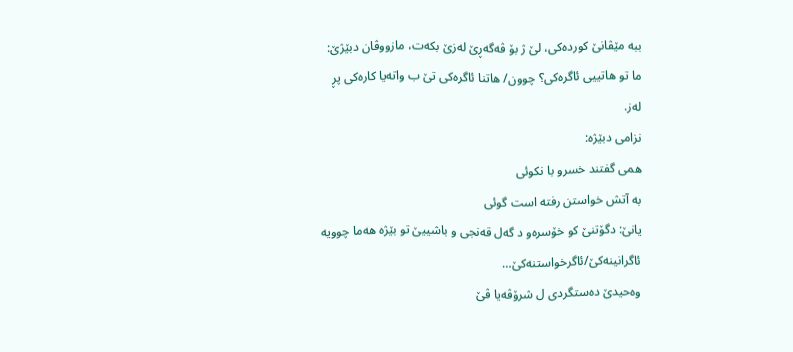ببە مێڤانێ کوردەکی، لێ ژ بۆ ڤەگەڕێ لەزێ بکەت، مازووڤان دبێژێ: ما تو ھاتییی ئاگرەکی؟ چوون/ ھاتنا ئاگرەکی تێ ب واتەیا کارەکی پڕ لەز.
نزامی دبێژە:
همی گفتند خسرو با نکوئی
بە آتش خواستن رفتە است گوئی
یانێ: دگۆتنێ کو خۆسرەو د گەل قەنجی و باشییێ تو بێژە ھەما چوویە ئاگرانینەکێ/ئاگرخواستنەکێ…
وەحیدێ دەستگردی ل شرۆڤەیا ڤێ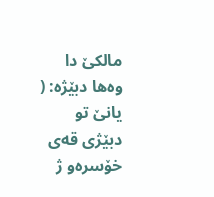مالکێ دا وەھا دبێژە: ( یانێ تو دبێژی قەی خۆسرەو ژ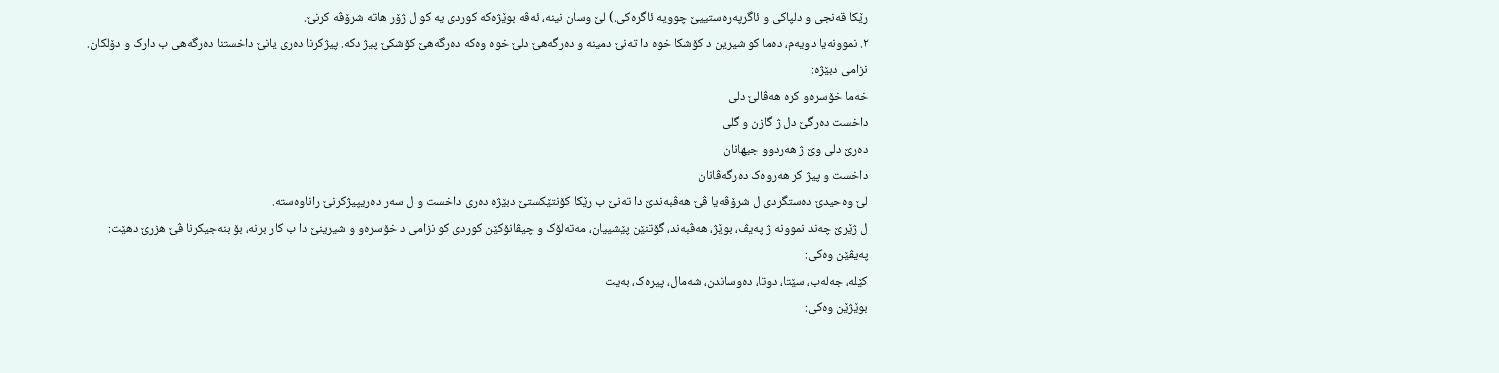رێکا قەنجی و دلپاکی و ئاگرپەرەستییێ چوویە ئاگرەکی.) لێ وسان نینە، ئەڤە بوێژەکە کوردی یە کو ل ژۆر ھاتە شرۆڤە کرنێ.
٢. نموونەیا دویەم، دەما کو شیرین د کۆشکا خوە دا تەنێ دمینە و دەرگەھێ دلێ خوە وەکە دەرگەھێ کۆشکێ پیژ دکە. پیژکرنا دەری یانێ داخستنا دەرگەھی ب دارک و دۆلکان.
نزامی دبێژە:
خەما خۆسرەو کرە ھەڤالێ دلی
داخست دەرگێ دل ژ گازن و گلی
دەرێ دلی وێ ژ ھەردوو جیھانان
داخست و پیژ کر ھەروەک دەرگەڤانان
لێ وەحیدێ دەستگردی ل شرۆڤەیا ڤێ ھەڤبەندێ دا تەنێ ب رێکا کۆنتێکستێ دبێژە دەری داخست و ل سەر دەریپیژکرنێ راناوەستە.
ل ژێرێ چەند نموونە ژ پەیڤ، بوێژ، ھەڤبەند، گۆتنێن پێشییان، مەتەلۆک و چیڤانۆکێن کوردی کو نزامی د خۆسرەو و شیرینێ دا ب کار برنە، بۆ بنەجیکرنا ڤێ ھزرێ دھێت:
پەیڤێن وەکی:
کێلە، جەلەب، سێتا، دوتا، دەوساندن، شەمال، پیرەک، بەیت
بوێژێن وەکی: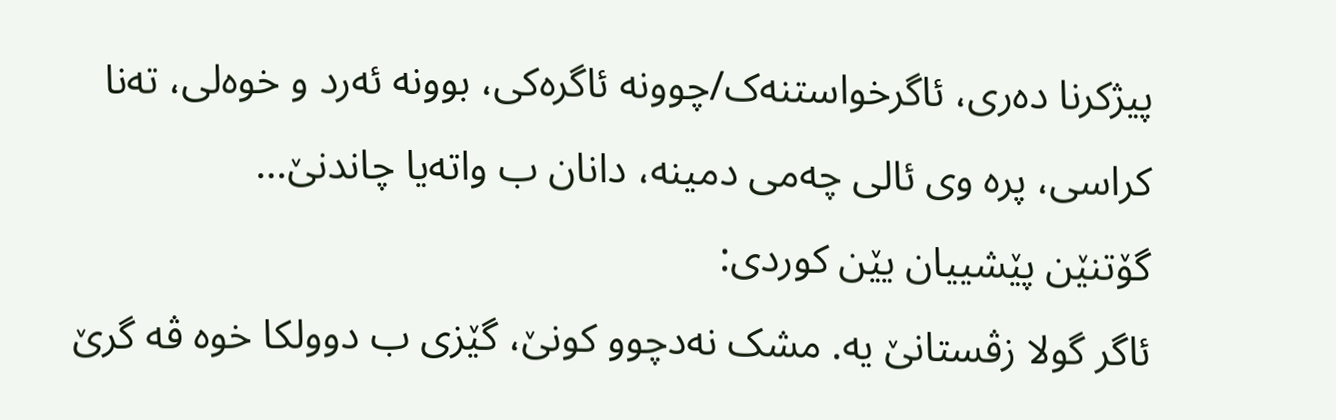پیژکرنا دەری، ئاگرخواستنەک/چوونە ئاگرەکی، بوونە ئەرد و خوەلی، تەنا کراسی، پرە وی ئالی چەمی دمینە، دانان ب واتەیا چاندنێ…
گۆتنێن پێشییان یێن کوردی:
ئاگر گولا زڤستانێ یە. مشک نەدچوو کونێ، گێزی ب دوولکا خوە ڤە گرێ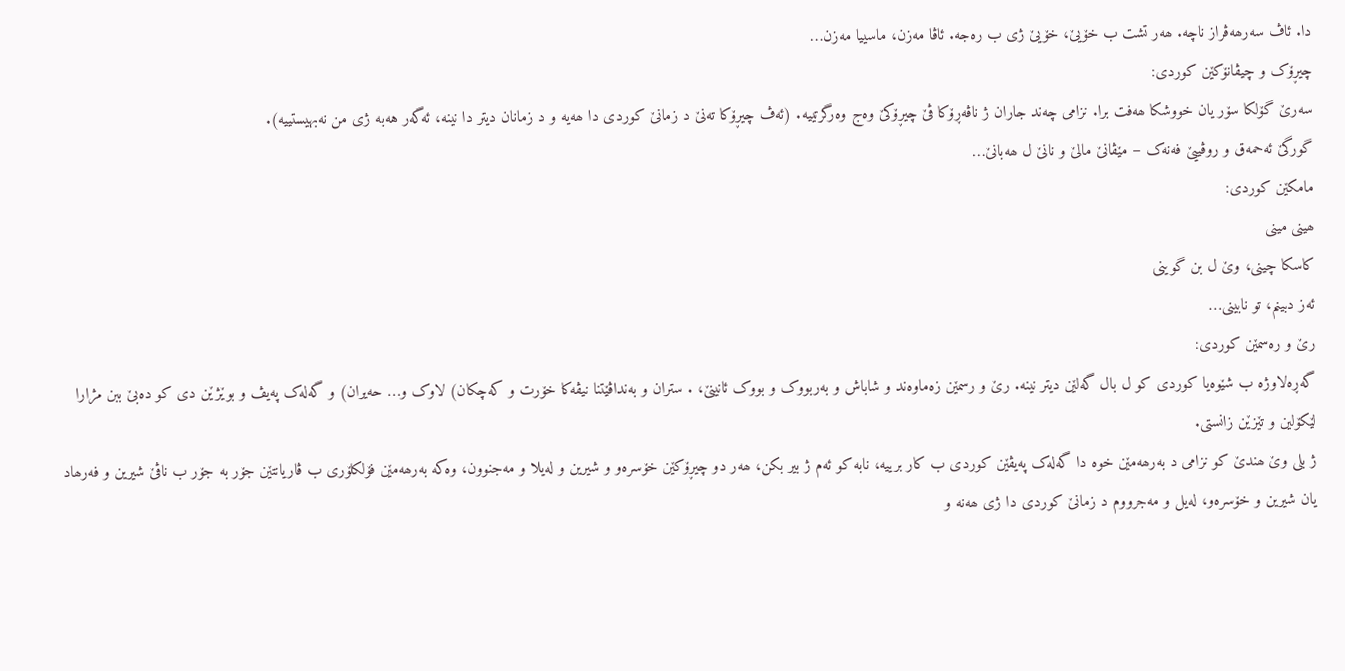دا. ئاڤ سەرھەڤراز ناچە. ھەر تشت ب خۆیێ، خۆیێ ژی ب رەجە. ئاڤا مەزن، ماسییا مەزن…
چیڕۆک و چیڤانۆکێن کوردی:
سەرێ گۆلکا سۆر یان خووشکا ھەفت برا. نزامی چەند جاران ژ ناڤەڕۆکا ڤێ چیڕۆکێ وەج وەرگرتییە. (ئەڤ چیڕۆکا تەنێ د زمانێ کوردی دا ھەیە و د زمانان دیتر دا نینە، ئەگەر هەبە ژی من نەبهیستییە).
گورگێ ئەحمەق و روڤییێ فەنەک – مێڤانێ مالێ و نانێ ل ھەبانێ…
مامکێن کوردی:
ھینی مینی
کاسکا چینی، وێ ل بن گوینی
ئەز دبینم، تو نابینی…
رێ و رەسمێن کوردی:
گەڕەلاوژە ب شێوەیا کوردی کو ل بال گەلێن دیتر نینە. رێ و رسمێن زەماوەند و شاباش و بەربووک و بووک ئانینێ، . ستران و بەنداڤێتنا نیڤەکا خۆرت و کەچکان) لاوک و… حەیران) و گەلەک پەیڤ و بوێژێن دی کو دەبێ ببن مژارا لێکۆلین و تێزێن زانستی.
ژ بلی وێ ھندێ کو نزامی د بەرھەمێن خوە دا گەلەک پەیڤێن کوردی ب کار برییە، نابە کو ئەم ژ بیر بکن، ھەر دو چیڕۆکێن خۆسرەو و شیرین و لەیلا و مەجنوون، وەکە بەرھەمێن فۆلکلۆری ب ڤاریانتێن جۆر بە جۆر ب ناڤێ شیرین و فەرھاد یان شیرین و خۆسرەو، لەیل و مەجرووم د زمانێ کوردی دا ژی ھەنە و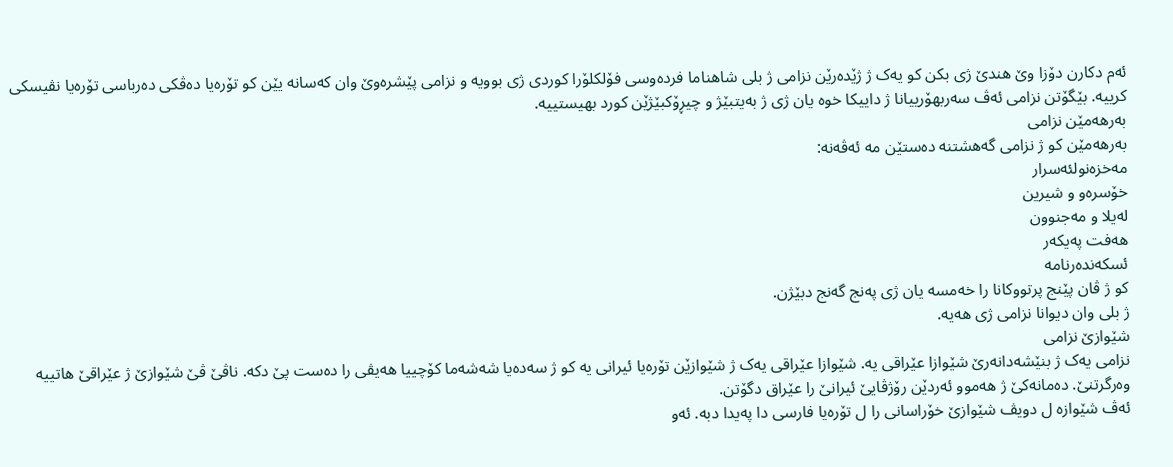ئەم دکارن دۆزا وێ ھندێ ژی بکن کو یەک ژ ژێدەرێن نزامی ژ بلی شاھناما فردەوسی فۆلکلۆرا کوردی ژی بوویە و نزامی پێشرەوێ وان کەسانە یێن کو تۆرەیا دەڤکی دەرباسی تۆرەیا نڤیسکی کرییە. بێگۆتن نزامی ئەڤ سەربھۆرییانا ژ داییکا خوە یان ژی ژ بەیتبێژ و چیڕۆکبێژێن کورد بھیستییە.
بەرھەمێن نزامی
بەرھەمێن کو ژ نزامی گەھشتنە دەستێن مە ئەڤەنە:
مەخزەنولئەسرار
خۆسرەو و شیرین
لەیلا و مەجنوون
ھەفت پەیکەر
ئسکەندەرنامە
کو ژ ڤان پێنج پرتووکانا را خەمسە یان ژی پەنج گەنج دبێژن.
ژ بلی وان دیوانا نزامی ژی ھەیە.
شێوازێ نزامی
نزامی یەک ژ بنێشەدانەرێ شێوازا عێراقی یە. شێوازا عێراقی یەک ژ شێوازێن تۆرەیا ئیرانی یە کو ژ سەدەیا شەشەما کۆچییا ھەیڤی را دەست پێ دکە. ناڤێ ڤێ شێوازێ ژ عێراقێ ھاتییە وەرگرتنێ. دەمانەکێ ژ ھەموو ئەردێن رۆژڤایێ ئیرانێ را عێراق دگۆتن.
ئەڤ شێوازە ل دویڤ شێوازێ خۆراسانی را ل تۆرەیا فارسی دا پەیدا دبە. ئەو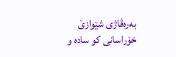بەرەڤاژی شێوازێ خۆراسانی کو سادە و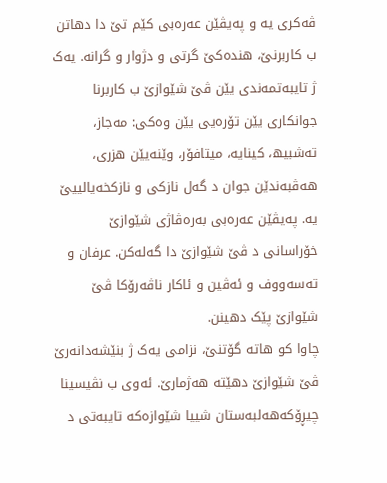ڤەکری یە و پەیڤێن عەرەبی کێم تێ دا دھاتن ب کاربرنێ، ھندەکێ گرتی و دژوار و گرانە. یەک ژ تایبەتمەندی یێن ڤێ شێوازێ ب کاربرنا جوانکاری یێن تۆرەیی یێن وەکی: مەجاز، تەشبیھ، کینایە، میتافۆر، وێنەیێن ھزری، ھەڤبەندێن جوان د گەل نازکی و نازکخەیالییێ یە. پەیڤێن عەرەبی بەرەڤاژی شێوازێ خۆراسانی د ڤێ شێوازێ دا گەلەکن. عرفان و تەسەووف و ئەڤین و ئاکار ناڤەرۆکا ڤێ شێوازێ پێک دھینن.
چاوا کو ھاتە گۆتنێ، نزامی یەک ژ بنێشەدانەرێ ڤێ شێوازێ دھێتە ھەژمارێ. ئەوی ب نڤیسینا چیڕۆکەھەلبەستان شییا شێوازەکە تایبەتی د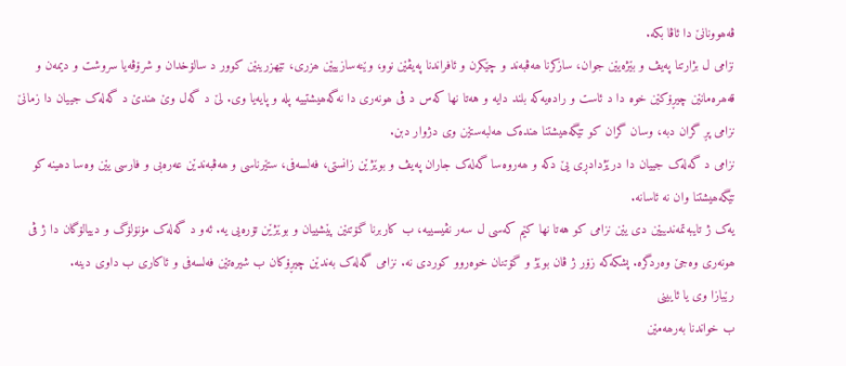ڤەھوونانێ دا ئاڤا بکە.
نزامی ل بژارتنا پەیڤ و بێژەیێن جوان، سازکرنا ھەڤبەند و چێکرن و ئافراندنا پەیڤێن نوو، وێنەسازییێن ھزری، تێھزرینێن کوور د سالۆخدان و شرۆڤەیا سروشت و دیمەن و قەھرەمانێن چیڕۆکێن خوە دا د ئاست و رادەیەکە بلند دایە و هەتا نھا کەس د ڤی ھونەری دا نەگەھیشتییە پلە و پایەیا وی. لێ د گەل وێ ھندێ د گەلەک جییان دا زمانێ نزامی پڕ گران دبە، وسان گران کو تێگەھیشتنا ھندەک ھەلبەستێن وی دژوار دبن.
نزامی د گەلەک جییان دا درێژدادڕی یێ دکە و ھەروەسا گەلەک جاران پەیڤ و بوێژێن زانستی، فەلسەفی، ستێرناسی و ھەڤبەندێن عەرەبی و فارسی یێن وەسا دھینە کو تێگەھیشتنا وان نە ئاسانە.
یەک ژ تایبەتمەندییێن دی یێن نزامی کو هەتا نھا کێم کەسی ل سەر نڤیسییە، ب کاربرنا گۆتنێن پێشییان و بوێژێن تۆرەیی یە. ئەو د گەلەک مۆنۆلۆگ و دییالۆگان دا ژ ڤی ھونەری وەجێ وەردگرە. پشکەکە زۆر ژ ڤان بوێژ و گۆتنان خوەروو کوردی نە. نزامی گەلەک بەندێن چیڕۆکان ب شیرەتێن فەلسەفی و ئاکاری ب داوی دینە.
رێبازا وی یا ئایینی
ب خواندنا بەرھەمێن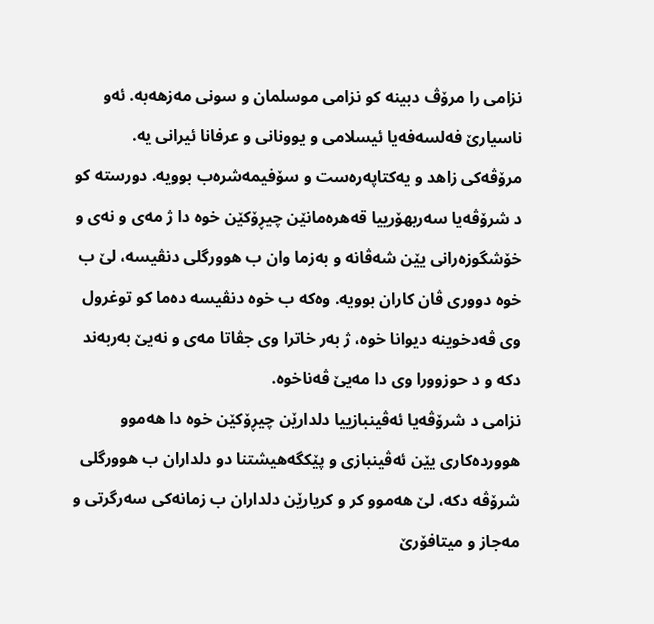نزامی را مرۆڤ دبینە کو نزامی موسلمان و سونی مەزھەبە. ئەو ناسیارێ فەلسەفەیا ئیسلامی و یوونانی و عرفانا ئیرانی یە. مرۆڤەکی زاھد و یەکتاپەرەست و سۆفیمەشرەب بوویە. دورستە کو د شرۆڤەیا سەربھۆرییا قەھرەمانێن چیڕۆکێن خوە دا ژ مەی و نەی و خۆشگوزەرانی یێن شەڤانە و بەزما وان ب ھوورگلی دنڤیسە، لێ ب خوە دووری ڤان کاران بوویە. وەکە ب خوە دنڤیسە دەما کو توغرول وی ڤەدخوینە دیوانا خوە، ژ بەر خاترا وی جڤاتا مەی و نەیێ بەربەند دکە و د حوزوورا وی دا مەیێ ڤەناخوە.
نزامی د شرۆڤەیا ئەڤینبازییا دلدارێن چیڕۆکێن خوە دا ھەموو ھووردەکاری یێن ئەڤینبازی و پێکگەھیشتنا دو دلداران ب ھوورگلی شرۆڤە دکە، لێ ھەموو کر و کریارێن دلداران ب زمانەکی سەرگرتی و مەجاز و میتافۆرێ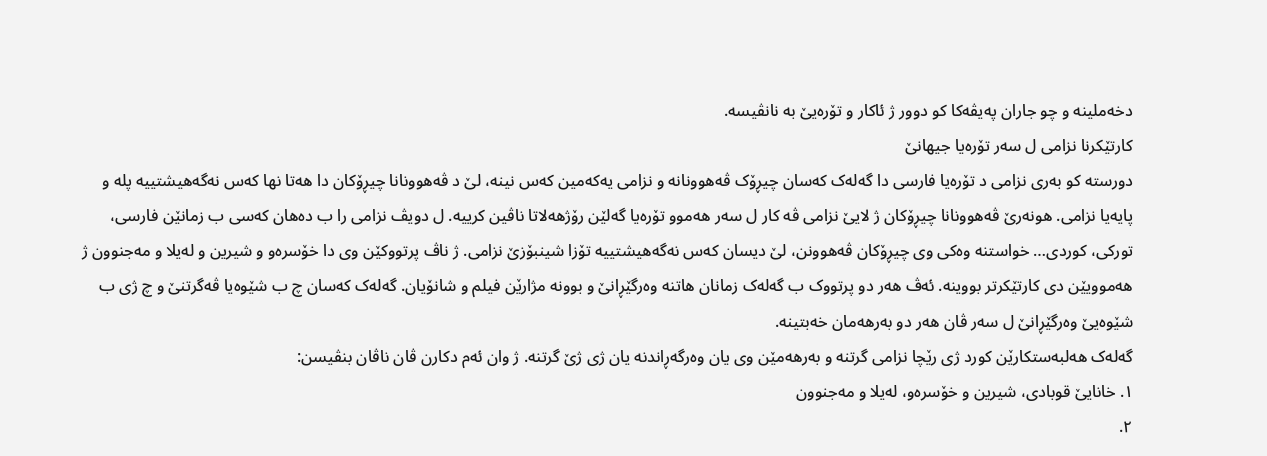دخەملینە و چو جاران پەیڤەکا کو دوور ژ ئاکار و تۆرەیێ بە نانڤیسە.
کارتێکرنا نزامی ل سەر تۆرەیا جیھانێ
دورستە کو بەری نزامی د تۆرەیا فارسی دا گەلەک کەسان چیڕۆک ڤەھوونانە و نزامی یەکەمین کەس نینە، لێ د ڤەھوونانا چیڕۆکان دا هەتا نھا کەس نەگەھیشتییە پلە و پایەیا نزامی. ھونەرێ ڤەھوونانا چیڕۆکان ژ لایێ نزامی ڤە کار ل سەر ھەموو تۆرەیا گەلێن رۆژھەلاتا ناڤین کرییە. ل دویڤ نزامی را ب دەھان کەسی ب زمانێن فارسی، تورکی، کوردی… خواستنە وەکی وی چیڕۆکان ڤەھوونن، لێ دیسان کەس نەگەھیشتییە تۆزا شینبۆزێ نزامی. ژ ناڤ پرتووکێن وی دا خۆسرەو و شیرین و لەیلا و مەجنوون ژ ھەموویێن دی کارتێکرتر بووینە. ئەڤ ھەر دو پرتووک ب گەلەک زمانان ھاتنە وەرگێڕانێ و بوونە مژارێن فیلم و شانۆیان. گەلەک کەسان چ ب شێوەیا ڤەگرتنێ و چ ژی ب شێوەیێ وەرگێڕانێ ل سەر ڤان ھەر دو بەرھەمان خەبتینە.
گەلەک ھەلبەستکارێن کورد ژی رێچا نزامی گرتنە و بەرھەمێن وی یان وەرگەڕاندنە یان ژی ژێ گرتنە. ژ وان ئەم دکارن ڤان ناڤان بنڤیسن:
١. خانایێ قوبادی، شیرین و خۆسرەو، لەیلا و مەجنوون
٢.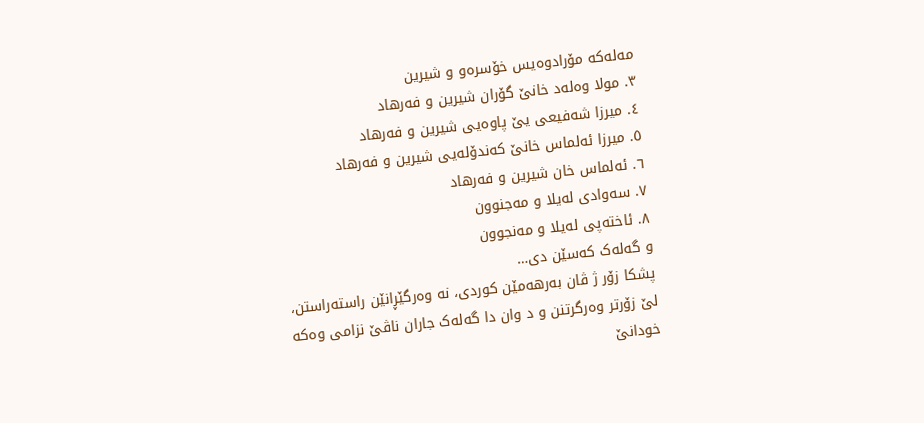مەلەکە مۆرادوەیس خۆسرەو و شیرین
٣. مولا وەلەد خانێ گۆران شیرین و فەرھاد
٤. میرزا شەفیعی یێ پاوەیی شیرین و فەرھاد
٥. میرزا ئەلماس خانێ کەندۆلەیی شیرین و فەرھاد
٦. ئەلماس خان شیرین و فەرھاد
٧. سەوادی لەیلا و مەجنوون
٨. ئاختەپی لەیلا و مەنجوون
و گەلەک کەسێن دی…
پشکا زۆر ژ ڤان بەرھەمێن کوردی، نە وەرگێڕانێن راستەراستن، لێ زۆرتر وەرگرتنن و د وان دا گەلەک جاران ناڤێ نزامی وەکە خودانێ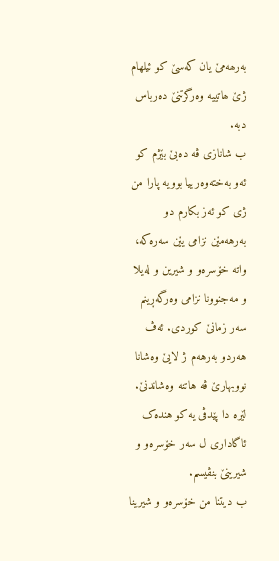بەرھەمێ یان کەسێ کو ئیلھام ژێ ھاتییە وەرگرتنێ دەرباس دبە.
ب شانازی ڤە دەبێ بێژم کو ئەو بەختەوەرییا بوویە پارا من ژی کو ئەز بکارم دو بەرهەمێن نزامی یێن سەرەکە، واتە خۆسرەو و شیرین و لەیلا و مەجنوونا نزامی وەرگەڕینم سەر زمانێ کوردی. ئەڤ هەردو بەرهەم ژ لایێ وەشانا نووبهارێ ڤە هاتنە وەشاندنێ.
لێرە دا پێدڤی یە کو هندەک ئاگاداری ل سەر خۆسرەو و شیرینێ بنڤیسم.
ب دیتنا من خۆسرەو و شیرینا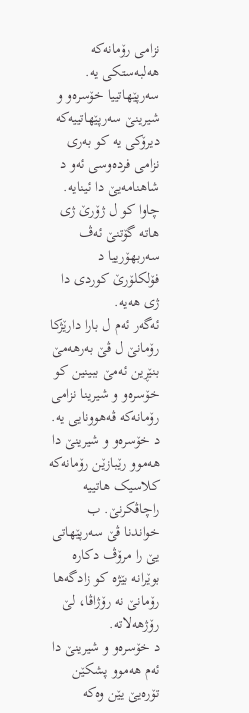نزامی رۆمانەکە ھەلبەستکی یە.
سەرپێھاتییا خۆسرەو و شیرینێ سەرپێھاتییەکە دیرۆکی یە کو بەری نزامی فردەوسی ئەو د شاھنامەیێ دا ئینایە. چاوا کو ل ژۆرێ ژی ھاتە گۆتنێ ئەڤ سەربھۆرییا د فۆلکلۆرێ کوردی دا ژی ھەیە.
ئەگەر ئەم ل بارا دارێژکا رۆمانێ ل ڤێ بەرھەمێ بنێڕین ئەمێ ببینین کو خۆسرەو و شیرینا نزامی رۆمانەکە ڤەھوونایی یە. د خۆسرەو و شیرینێ دا ھەموو رێبازێن رۆمانەکە کلاسیک ھاتییە راچاڤکرنێ. ب خواندنا ڤێ سەرپێهاتی یێ را مرۆڤ دکارە بوێرانە بێژە کو زادگەھا رۆمانێ نە رۆژاڤا، لێ رۆژھەلاتە.
د خۆسرەو و شیرینێ دا ئەم ھەموو پشکێن تۆرەیێ یێن وەکە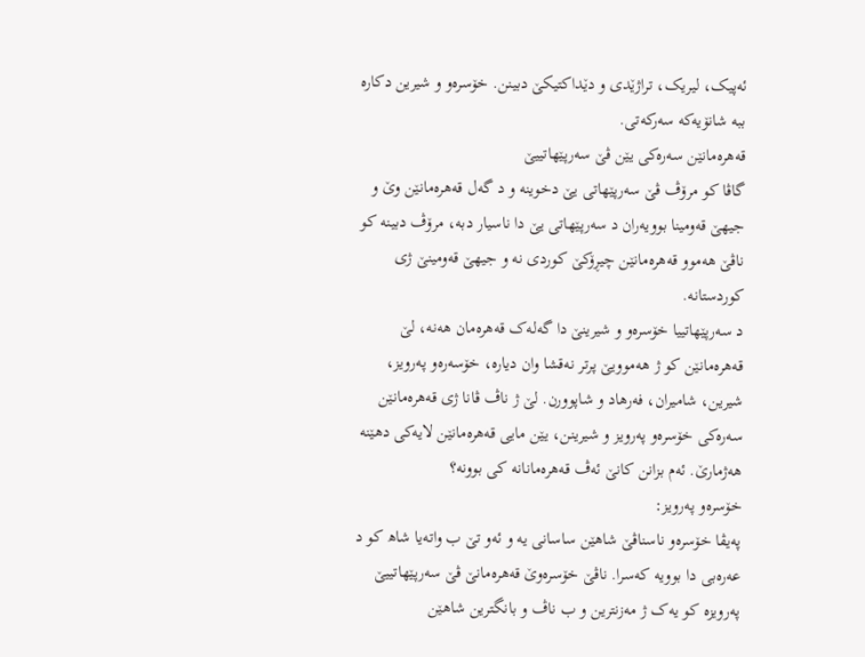ئەپیک، لیریک، تراژێدی و دێداکتیکێ دبینن. خۆسرەو و شیرین دکارە ببە شانۆیەکە سەرکەتی.
قەھرەمانێن سەرەکی یێن ڤێ سەرپێھاتییێ
گاڤا کو مرۆڤ ڤێ سەرپێهاتی یێ دخوینە و د گەل قەهرەمانێن وێ و جیهێ قەومینا بوویەران د سەرپێهاتی یێ دا ناسیار دبە، مرۆڤ دبینە کو ناڤێ هەموو قەهرەمانێن چیڕۆکێ کوردی نە و جیهێ قەومینێ ژی کوردستانە.
د سەرپێھاتییا خۆسرەو و شیرینێ دا گەلەک قەھرەمان ھەنە، لێ قەھرەمانێن کو ژ ھەموویێ پرتر نەقشا وان دیارە، خۆسەرەو پەرویز، شیرین، شامیران، فەرھاد و شاپوورن. لێ ژ ناڤ ڤانا ژی قەھرەمانێن سەرەکی خۆسرەو پەرویز و شیرینن، یێن مایی قەھرەمانێن لایەکی دھێنە ھەژمارێ. ئەم بزانن کانێ ئەڤ قەھرەمانانە کی بوونە؟
خۆسرەو پەرویز:
پەیڤا خۆسرەو ناسناڤێ شاھێن ساسانی یە و ئەو تێ ب واتەیا شاھ کو د عەرەبی دا بوویە کەسرا. ناڤێ خۆسرەوێ قەھرەمانێ ڤێ سەرپێھاتییێ پەرویزە کو یەک ژ مەزنترین و ب ناڤ و بانگترین شاھێن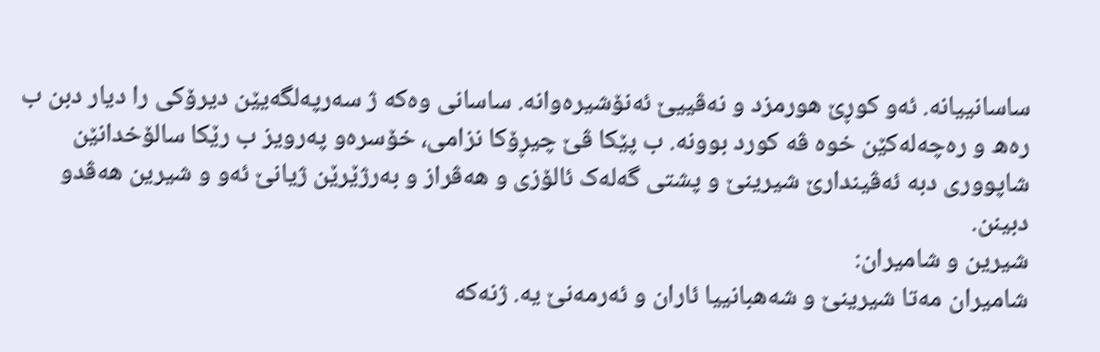ساسانییانە. ئەو کوڕێ ھورمزد و نەڤییێ ئەنۆشیرەوانە. ساسانی وەکە ژ سەرپەلگەیێن دیرۆکی را دیار دبن ب رەھ و رەچەلەکێن خوە ڤە کورد بوونە. ب پێکا ڤێ چیڕۆکا نزامی، خۆسرەو پەرویز ب رێکا سالۆخدانێن شاپووری دبە ئەڤیندارێ شیرینێ و پشتی گەلەک ئالۆزی و ھەڤراز و بەرژێرێن ژیانێ ئەو و شیرین ھەڤدو دبینن.
شیرین و شامیران:
شامیران مەتا شیرینێ و شەھبانییا ئاران و ئەرمەنێ یە. ژنەکە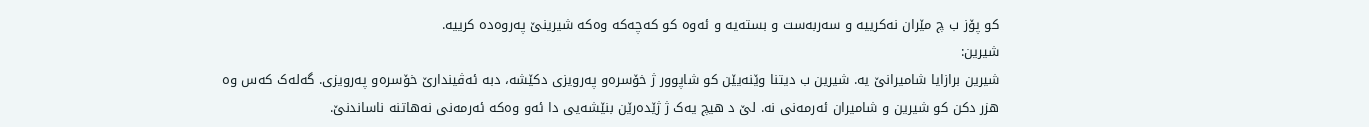کو پۆز ب چ مێران نەکرییە و سەربەست و بستەیە و ئەوە کو کەچەکە وەکە شیرینێ پەروەدە کرییە.
شیرین:
شیرین برازایا شامیرانێ یە. شیرین ب دیتنا وێنەیێن کو شاپوور ژ خۆسرەو پەرویزی دکێشە، دبە ئەڤیندارێ خۆسرەو پەرویزی. گەلەک کەس وە ھزر دکن کو شیرین و شامیران ئەرمەنی نە. لێ د ھیچ یەک ژ ژێدەرێن بنێشەیی دا ئەو وەکە ئەرمەنی نەھاتنە ناساندنێ.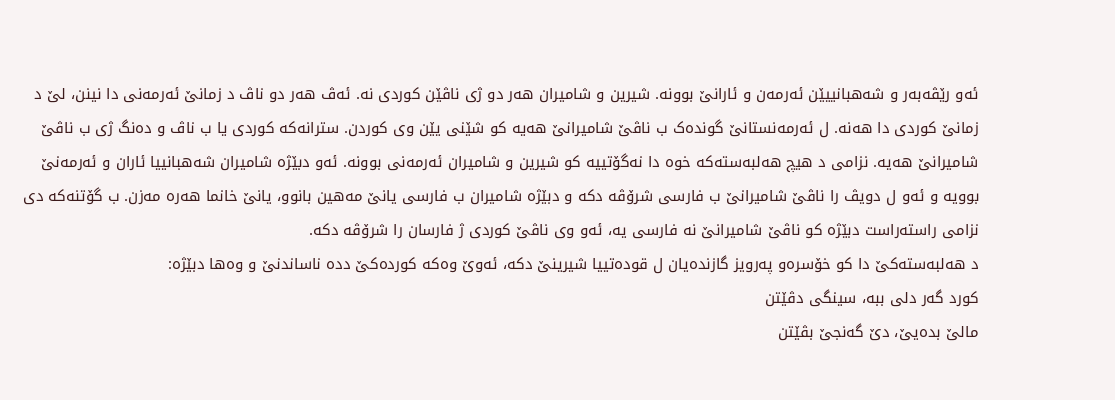ئەو رێڤەبەر و شەھبانییێن ئەرمەن و ئارانێ بوونە. شیرین و شامیران ھەر دو ژی ناڤێن کوردی نە. ئەڤ ھەر دو ناڤ د زمانێ ئەرمەنی دا نینن، لێ د زمانێ کوردی دا ھەنە. ل ئەرمەنستانێ گوندەک ب ناڤێ شامیرانێ ھەیە کو شێنی یێن وی کوردن. سترانەکە کوردی یا ب ناڤ و دەنگ ژی ب ناڤێ شامیرانێ ھەیە. نزامی د ھیچ ھەلبەستەکە خوە دا نەگۆتییە کو شیرین و شامیران ئەرمەنی بوونە. ئەو دبێژە شامیران شەھبانییا ئاران و ئەرمەنێ بوویە و ئەو ل دویڤ را ناڤێ شامیرانێ ب فارسی شرۆڤە دکە و دبێژە شامیران ب فارسی یانێ مەھین بانوو، یانێ خانما ھەرە مەزن. ب گۆتنەکە دی نزامی راستەراست دبێژە کو ناڤێ شامیرانێ نە فارسی یە، ئەو وی ناڤێ کوردی ژ فارسان را شرۆڤە دکە.
د ھەلبەستەکێ دا کو خۆسرەو پەرویز گازندەیان ل قودەتییا شیرینێ دکە، ئەوێ وەکە کوردەکێ ددە ناساندنێ و وەھا دبێژە:
کورد گەر دلی ببە، سینگی دڤێتن
مالێ بدەیێ، دێ گەنجێ بڤێتن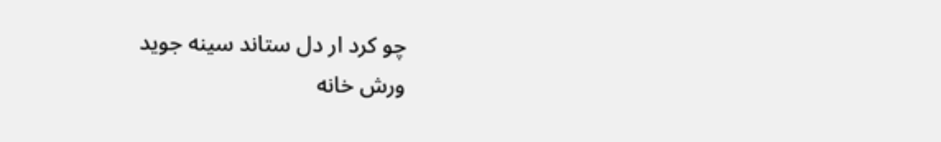چو کرد ار دل ستاند سینە جوید
ورش خانە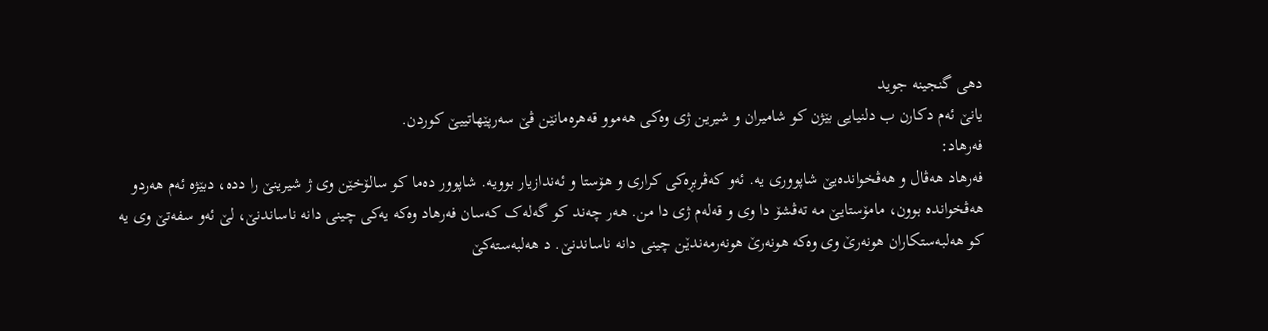دهی گنجینە جوید
یانێ ئەم دکارن ب دلنیایی بێژن کو شامیران و شیرین ژی وەکی ھەموو قەھرەمانێن ڤێ سەرپێھاتییێ کوردن.
فەرھاد:
فەرھاد ھەڤال و ھەڤخواندەیێ شاپووری یە. ئەو کەڤربڕەکی کراری و ھۆستا و ئەندازیار بوویە. شاپوور دەما کو سالۆخێن وی ژ شیرینێ را ددە، دبێژە ئەم ھەردو ھەڤخواندە بوون، مامۆستایێ مە تەڤشۆ دا وی و قەلەم ژی دا من. ھەر چەند کو گەلەک کەسان فەرھاد وەکە یەکی چینی دانە ناساندنێ، لێ ئەو سفەتێ وی یە کو ھەلبەستکاران ھونەرێ وی وەکە ھونەرێ ھونەرمەندێن چینی دانە ناساندنێ. د ھەلبەستەکێ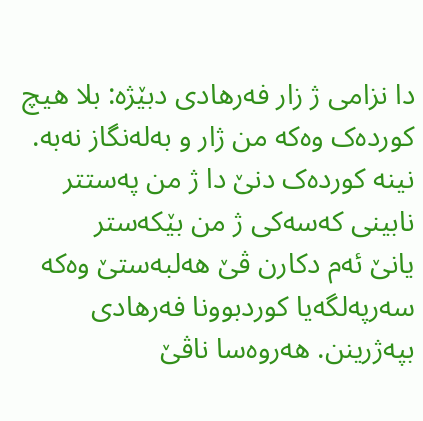دا نزامی ژ زار فەرھادی دبێژە: بلا ھیچ کوردەک وەکە من ژار و بەلەنگاز نەبە.
نینە کوردەک دنێ دا ژ من پەستتر
نابینی کەسەکی ژ من بێکەستر
یانێ ئەم دکارن ڤێ ھەلبەستێ وەکە سەرپەلگەیا کوردبوونا فەرھادی بپەژرینن. ھەروەسا ناڤێ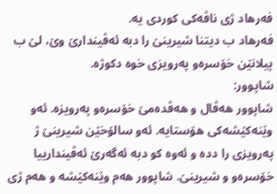فەرھاد ژی ناڤەکی کوردی یە.
فەرھاد ب دیتنا شیرینێ را دبە ئەڤیندارێ وێ، لێ ب پیلانێن خۆسرەو پەرویزی خوە دکوژە.
شاپوور:
شاپوور ھەڤال و ھەڤدەمێ خۆسرەو پەرویزە. ئەو وێنەکێشەکی ھۆستایە. ئەو سالۆخێن شیرینێ ژ پەرویزی را ددە و ئەوە کو دبە ئەگەرێ ئەڤیندارییا خۆسرەو و شیرینێ. شاپوور ھەم وێنەکێشە و ھەم ژی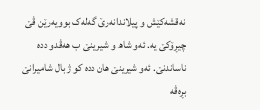نەقشەکێش و پیلاندانەرێ گەلەک بوویەرێن ڤێ چیڕۆکێ یە. ئەو شاھ و شیرینێ ب ھەڤدو ددە ناساندنێ. ئەو شیرینێ ھان ددە کو ژ بال شامیرانێ بڕەڤە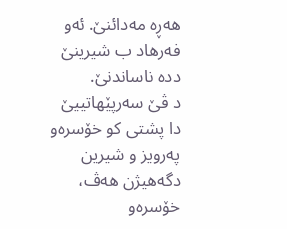ھەڕە مەدائنێ. ئەو فەرھاد ب شیرینێ ددە ناساندنێ.
د ڤێ سەرپێھاتییێ دا پشتی کو خۆسرەو پەرویز و شیرین دگەھیژن ھەڤ، خۆسرەو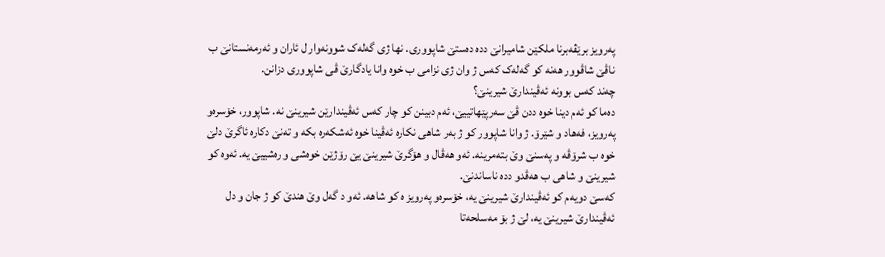پەرویز برێڤەبرنا ملکێن شامیرانێ ددە دەستێ شاپووری. نھا ژی گەلەک شوونەوار ل ئاران و ئەرمەنستانێ ب ناڤێ شاڤوور ھەنە کو گەلەک کەس ژ وان ژی نزامی ب خوە وانا یادگارێ ڤی شاپووری دزانن.
چەند کەس بوونە ئەڤیندارێ شیرینێ؟
دەما کو ئەم دینا خوە ددن ڤێ سەرپێھاتییێ، ئەم دبینن کو چار کەس ئەڤیندارێن شیرینێ نە. شاپوور، خۆسرەو پەرویز، فەھاد و شێرۆ. ژ وانا شاپوور کو ژ بەر شاھی نکارە ئەڤینا خوە ئەشکەرە بکە و تەنێ دکارە ئاگرێ دلێ خوە ب شرۆڤە و پەسنێ وێ بتەمرینە. ئەو ھەڤال و ھۆگرێ شیرینێ یێ رۆژێن خوەشی و رەشییێ یە. ئەوە کو شیرینێ و شاھی ب ھەڤدو ددە ناساندنێ.
کەسێ دویەم کو ئەڤیندارێ شیرینێ یە، خۆسرەو پەرویز ە کو شاھە. ئەو د گەل وێ ھندێ کو ژ جان و دل ئەڤیندارێ شیرینێ یە، لێ ژ بۆ مەسلحەتا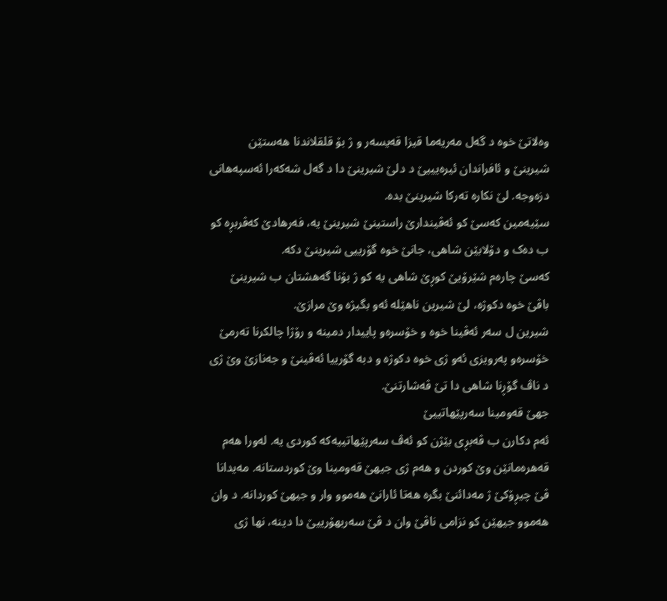وەلاتێ خوە د گەل مەریەما قیزا قەیسەر و ژ بۆ قلقلاندنا ھەستێن شیرینێ و ئافراندان ئیرەیییێ د دلێ شیرینێ دا د گەل شەکەرا ئەسپەھانی دزەوجە. لێ نکارە تەرکا شیرینێ بدە.
سێیەمین کەسێ کو ئەڤیندارێ راستینێ شیرینێ یە، فەرھادێ کەڤربڕە کو ب دەک و دۆلابێن شاھی، جانێ خوە گۆرییی شیرینێ دکە.
کەسێ چارەم شێرۆیێ کوڕێ شاھی یە کو ژ بۆنا گەھشتان ب شیرینێ باڤێ خوە دکوژە، لێ شیرین ناھێلە ئەو بگیژە وێ مرازێ.
شیرین ل سەر ئەڤینا خوە و خۆسرەو پاییدار دمینە و رۆژا چالکرنا تەرمێ خۆسرەو پەرویزی ئەو ژی خوە دکوژە و دبە گۆرییا ئەڤینێ و جەنازێ وێ ژی د ناڤ گۆڕنا شاھی دا تێ ڤەشارتنێ.
جھێ قەومینا سەرپێھاتییێ
ئەم دکارن ب ڤەبڕی بێژن کو ئەڤ سەرپێھاتییەکە کوردی یە. لەورا ھەم قەھرەمانێن وێ کوردن و ھەم ژی جیھێ قەومینا وێ کوردستانە. مەیدانا ڤێ چیڕۆکێ ژ مەدائنێ بگرە هەتا ئارانێ ھەموو وار و جیھێ کوردانە. د وان ھەموو جیھێن کو نزامی ناڤێ وان د ڤێ سەربھۆرییێ دا دینە، نھا ژی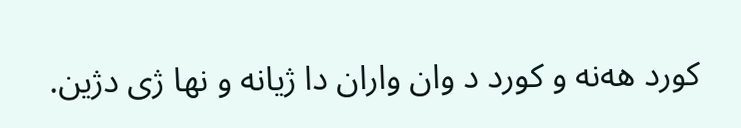کورد ھەنە و کورد د وان واران دا ژیانە و نھا ژی دژین.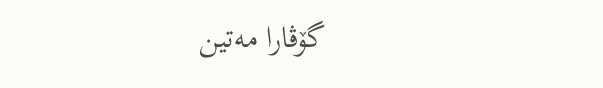گۆڤارا مەتین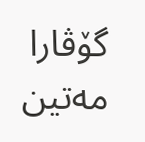گۆڤارا مەتین